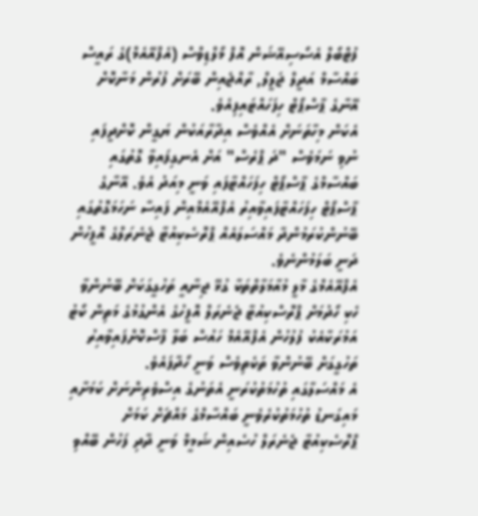ފުޓްބޯލް އެސޯސިއޭޝަން އޮފް މޯލްޑިވްސް (އެފްއޭއެމް)ގެ ރައީސް ބައްސާމް އަދީލް ޖަލީލް, ރާއްޖެއިން ބޭރަށް ފުރުން މަނާކޮށް އޭނާގެ ޕާސްޕޯޓް ހިފަހައްޓައިފިއެވެ.
އެކަން މިހާތަނަށް އެއްވެސް އިދާރާއަކުން ޔަގީން ކޮށްދީފައި ނުވި ނަމަވެސް "ދަ ޕްރެސް" އަށް އެނގިފައިވާ ގޮތުގައި ބައްސާމްގެ ޕާސްޕޯޓް ހިފަހައްޓާފައި ވަނީ މިއަދު އެވެ. އޭނާގެ ޕާސްޕޯޓް ހިފަހައްޓާފައިވާއިރު އެފްއޭއެމްއިން ފައިސާ ނަހަމަގޮތުގައި ބޭނުންކުރަމުންދާ މައްސަލައެއް ޕްރޮސެކިއުޓާ ޖެނެރަލްގެ އޮފީހުން ދަނީ ބަލަމުންނެވެ.
އެފްއޭއެމްގެ މާލީ މުއާމަލާތްތަކާ ގުޅޭ ޖިނާއީ ތަހުގީގަކަށް ބޭނުންވާ ހެކި ހޯދުމަށް ޕްރޮސްކިއުޓާ ޖެނެރަލް އޮފީހުގެ އެންގުމުގެ މަތިން ކޯޓު އަމުރަކާއެކު ފުލުހުން އެފްއޭއެމް ހައުސް ބަލާ ފާސްކޮށްފައިވާއިރު ތަހުގީގަށް ބޭނުންވާ ތަކެތިވެސް ވަނީ ހޯދާފައެވެ.
އެ މައްސަލާގައި ތުހުމަތުކުރަނީ އެތަނުގެ އިސްވެރިންނަށް ކަމަށާއި މައިގަނޑު ތުހުމަތުކުރެވެނީ ބައްސާމްގެ މައްޗަށް ކަމަށް ޕްރޮސެކިއުޓާ ޖެނެރަލް ހުސެއިން ޝަމީމް ވަނީ ދާދި ފަހުން ބޭއްވި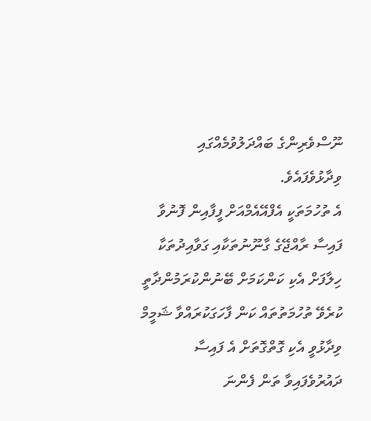ނޫސްވެރިންގެ ބައްދަލުވުމެއްގައި ވިދާޅުވެފައެވެ.
އެ ތުހުމަތަކީ އެފްއޭއެމްއަށް ފީފާއިން ފޮނުވާ ފައިސާ ރާއްޖޭގެ ގާނޫނުތަކާއި ގަވާއިދުތަކާ ހިލާފަށް އެކި ކަންކަމަށް ބޭނުންކުރަމުންދާތީ ކުރެވޭ ތުހުމަތުތައް ކަން ފާހަގަކުރައްވާ ޝަމީމް ވިދާޅުވީ އެކި ގޮތްގޮތަށް އެ ފައިސާ ދައުރުވެފައިވާ ތަން ފެންނަ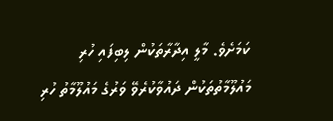ކަމަށެވެ. މާލީ އިދާރާތަކުން ލިބިފައި ހުރި މައުލޫމާތުތަކުން ދައުވާކުރެވޭ ވަރުގެ މައުލޫމާތު ހުރި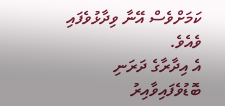ކަމަށްވެސް އޭނާ ވިދާޅުވެފައި ވެއެވެ.
އެ އިދާރާގެ ދަރަނި ބޮޑުވެފައިވާއިރު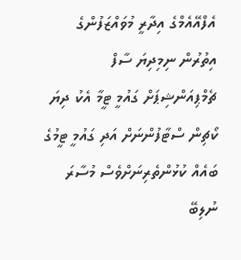އެފްއޭއެމްގެ އިދާރީ މުވައްޒަފުންގެ އިތުރުން ނިމިދިޔަ ސާފް ޗެމްޕިއަންޝިޕަށް ގައުމީ ޓީމާ އެކު ދިޔަ ކޯޗިން ސްޓާފުންނަށް އަދި ގައުމީ ޓީމުގެ ބައެއް ކުޅުންތެރިނަށްވެސް މުސާރަ ނުލިބޭ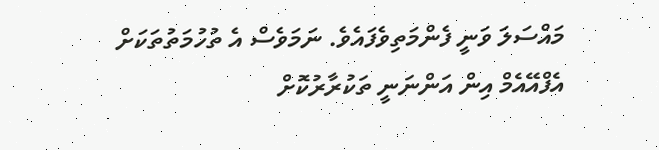މައްސަލަ ވަނީ ފެންމަތިވެފައެވެ. ނަމަވެސް އެ ތުހުމަތުތަކަށް އެފްއޭއެމް އިން އަންނަނީ ތަކުރާރުކޮށް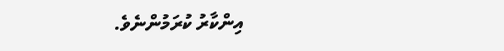އިންކާރު ކުރަމުންނެވެ.